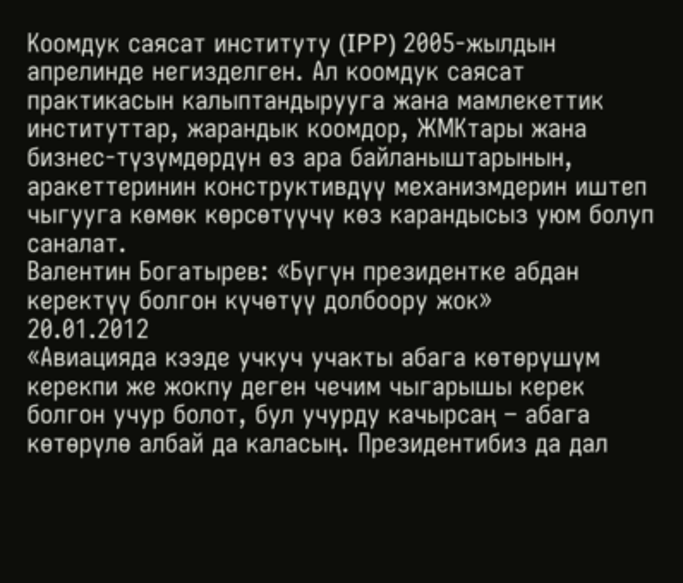Коомдук саясат институту (IPP) 2005-жылдын апрелинде негизделген. Ал коомдук саясат практикасын калыптандырууга жана мамлекеттик институттар, жарандык коомдор, ЖМКтары жана бизнес-түзүмдөрдүн өз ара байланыштарынын, аракеттеринин конструктивдүү механизмдерин иштеп чыгууга көмөк көрсөтүүчү көз карандысыз уюм болуп саналат.
Валентин Богатырев: «Бүгүн президентке абдан керектүү болгон күчөтүү долбоору жок»
20.01.2012
«Авиацияда кээде учкуч учакты абага көтөрүшүм керекпи же жокпу деген чечим чыгарышы керек болгон учур болот, бул учурду качырсаң – абага көтөрүлө албай да каласың. Президентибиз да дал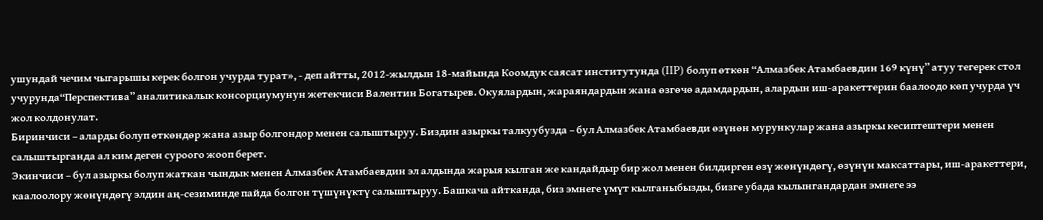ушундай чечим чыгарышы керек болгон учурда турат», - деп айтты, 2012-жылдын 18-майында Коомдук саясат институтунда (IIP) болуп өткөн “Алмазбек Атамбаевдин 169 күнү” атуу тегерек стол учурунда“Перспектива” аналитикалык консорциумунун жетекчиси Валентин Богатырев. Окуялардын, жараяндардын жана өзгөчө адамдардын, алардын иш-аракеттерин баалоодо көп учурда үч жол колдонулат.
Биринчиси – аларды болуп өткөндөр жана азыр болгондор менен салыштыруу. Биздин азыркы талкуубузда – бул Алмазбек Атамбаевди өзүнөн мурункулар жана азыркы кесиптештери менен салыштырганда ал ким деген суроого жооп берет.
Экинчиси – бул азыркы болуп жаткан чындык менен Алмазбек Атамбаевдин эл алдында жарыя кылган же кандайдыр бир жол менен билдирген өзү жөнүндөгү, өзүнүн максаттары, иш-аракеттери, каалоолору жөнүндөгү элдин аң-сезиминде пайда болгон түшүнүктү салыштыруу. Башкача айтканда, биз эмнеге үмүт кылганыбызды, бизге убада кылынгандардан эмнеге ээ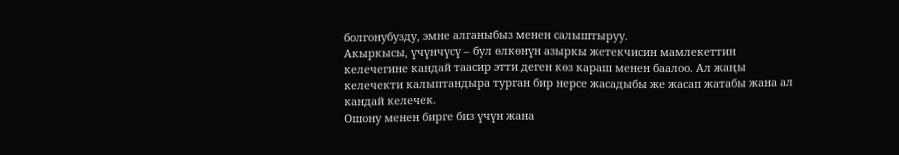болгонубузду, эмне алганыбыз менен салыштыруу.
Акыркысы, үчүнчүсү – бул өлкөнүн азыркы жетекчисин мамлекеттин келечегине кандай таасир этти деген көз караш менен баалоо. Ал жаңы келечекти калыптандыра турган бир нерсе жасадыбы же жасап жатабы жана ал кандай келечек.
Ошону менен бирге биз үчүн жана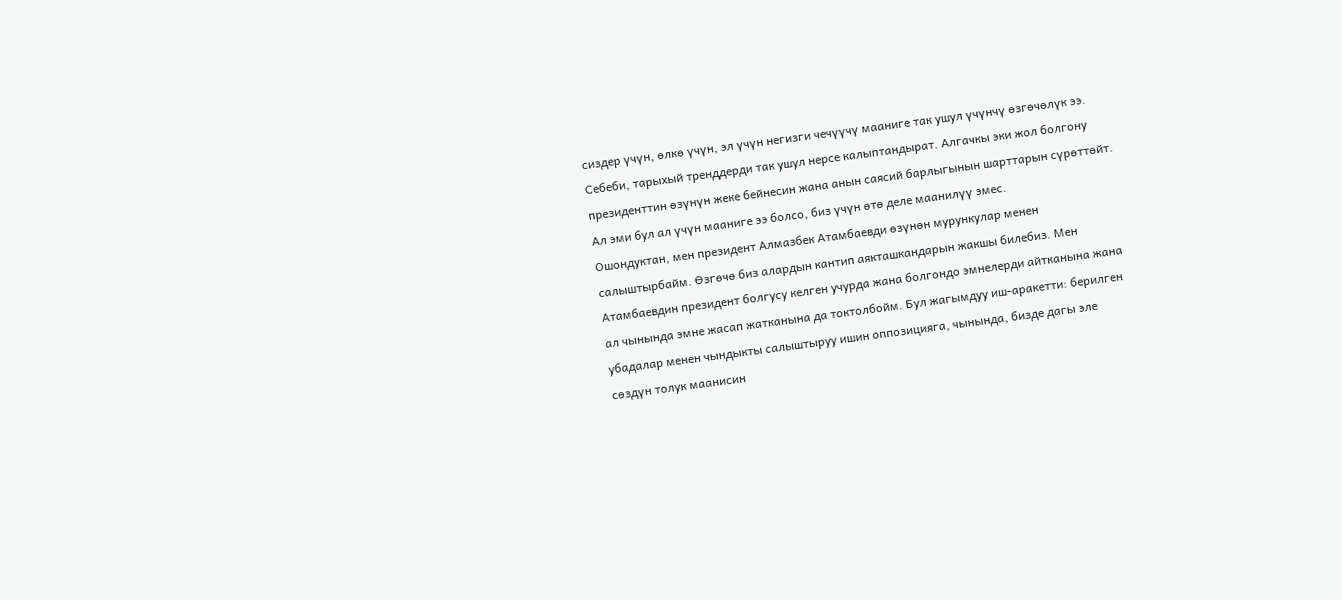сиздер үчүн, өлкө үчүн, эл үчүн негизги чечүүчү мааниге так ушул үчүнчү өзгөчөлүк ээ. Себеби, тарыхый тренддерди так ушул нерсе калыптандырат. Алгачкы эки жол болгону президенттин өзүнүн жеке бейнесин жана анын саясий барлыгынын шарттарын сүрөттөйт. Ал эми бул ал үчүн мааниге ээ болсо, биз үчүн өтө деле маанилүү эмес.
Ошондуктан, мен президент Алмазбек Атамбаевди өзүнөн мурункулар менен салыштырбайм. Өзгөчө биз алардын кантип аякташкандарын жакшы билебиз. Мен Атамбаевдин президент болгусу келген учурда жана болгондо эмнелерди айтканына жана ал чынында эмне жасап жатканына да токтолбойм. Бул жагымдуу иш-аракетти: берилген убадалар менен чындыкты салыштыруу ишин оппозицияга, чынында, бизде дагы эле сөздүн толук маанисин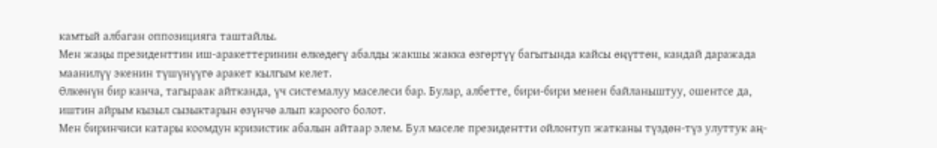камтый албаган оппозицияга таштайлы.
Мен жаңы президенттин иш-аракеттеринин өлкөдөгү абалды жакшы жакка өзгөртүү багытында кайсы өңүттөн, кандай даражада маанилүү экенин түшүнүүгө аракет кылгым келет.
Өлкөнүн бир канча, тагыраак айтканда, үч системалуу маселеси бар. Булар, албетте, бири-бири менен байланыштуу, ошентсе да, иштин айрым кызыл сызыктарын өзүнчө алып кароого болот.
Мен биринчиси катары коомдун кризистик абалын айтаар элем. Бул маселе президентти ойлонтуп жатканы түздөн-түз улуттук аң-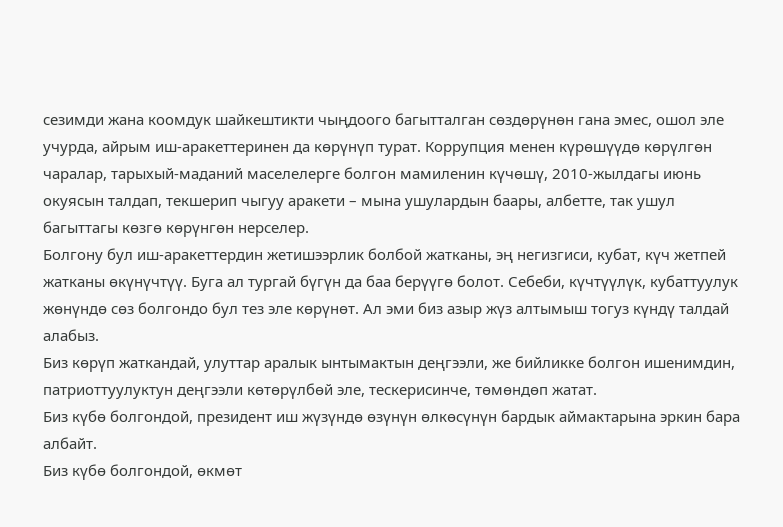сезимди жана коомдук шайкештикти чыңдоого багытталган сөздөрүнөн гана эмес, ошол эле учурда, айрым иш-аракеттеринен да көрүнүп турат. Коррупция менен күрөшүүдө көрүлгөн чаралар, тарыхый-маданий маселелерге болгон мамиленин күчөшү, 2010-жылдагы июнь окуясын талдап, текшерип чыгуу аракети – мына ушулардын баары, албетте, так ушул багыттагы көзгө көрүнгөн нерселер.
Болгону бул иш-аракеттердин жетишээрлик болбой жатканы, эң негизгиси, кубат, күч жетпей жатканы өкүнүчтүү. Буга ал тургай бүгүн да баа берүүгө болот. Себеби, күчтүүлүк, кубаттуулук жөнүндө сөз болгондо бул тез эле көрүнөт. Ал эми биз азыр жүз алтымыш тогуз күндү талдай алабыз.
Биз көрүп жаткандай, улуттар аралык ынтымактын деңгээли, же бийликке болгон ишенимдин, патриоттуулуктун деңгээли көтөрүлбөй эле, тескерисинче, төмөндөп жатат.
Биз күбө болгондой, президент иш жүзүндө өзүнүн өлкөсүнүн бардык аймактарына эркин бара албайт.
Биз күбө болгондой, өкмөт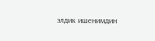элдик ишенимдин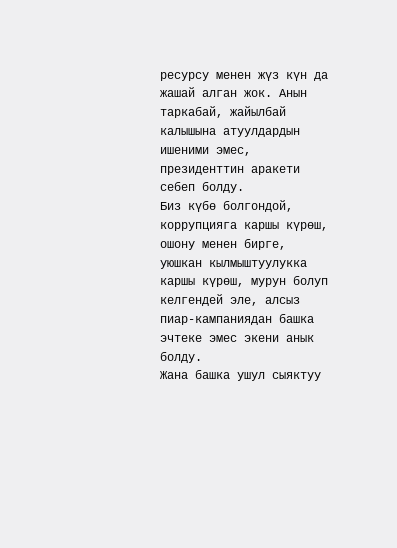ресурсу менен жүз күн да жашай алган жок. Анын таркабай, жайылбай калышына атуулдардын ишеними эмес, президенттин аракети себеп болду.
Биз күбө болгондой, коррупцияга каршы күрөш, ошону менен бирге, уюшкан кылмыштуулукка каршы күрөш, мурун болуп келгендей эле, алсыз пиар-кампаниядан башка эчтеке эмес экени анык болду.
Жана башка ушул сыяктуу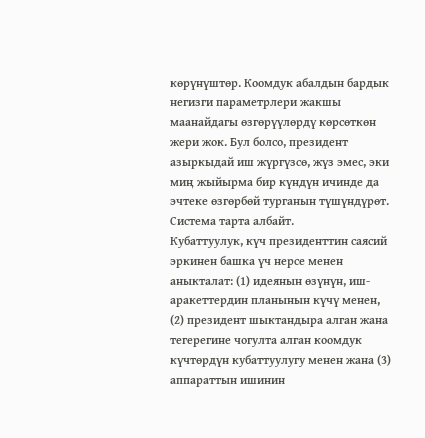көрүнүштөр. Коомдук абалдын бардык негизги параметрлери жакшы маанайдагы өзгөрүүлөрдү көрсөткөн жери жок. Бул болсо, президент азыркыдай иш жүргүзсө, жүз эмес, эки миң жыйырма бир күндүн ичинде да эчтеке өзгөрбөй турганын түшүндүрөт. Система тарта албайт.
Кубаттуулук, күч президенттин саясий эркинен башка үч нерсе менен аныкталат: (1) идеянын өзүнүн, иш-аракеттердин планынын күчү менен, (2) президент шыктандыра алган жана тегерегине чогулта алган коомдук күчтөрдүн кубаттуулугу менен жана (3) аппараттын ишинин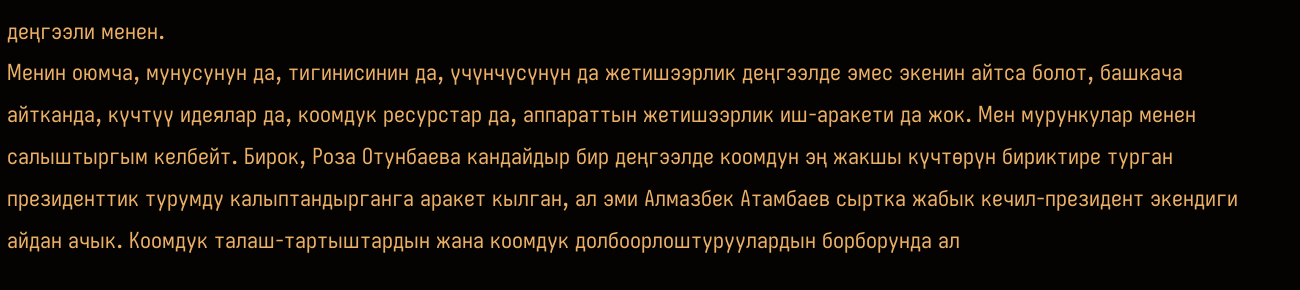деңгээли менен.
Менин оюмча, мунусунун да, тигинисинин да, үчүнчүсүнүн да жетишээрлик деңгээлде эмес экенин айтса болот, башкача айтканда, күчтүү идеялар да, коомдук ресурстар да, аппараттын жетишээрлик иш-аракети да жок. Мен мурункулар менен салыштыргым келбейт. Бирок, Роза Отунбаева кандайдыр бир деңгээлде коомдун эң жакшы күчтөрүн бириктире турган президенттик турумду калыптандырганга аракет кылган, ал эми Алмазбек Атамбаев сыртка жабык кечил-президент экендиги айдан ачык. Коомдук талаш-тартыштардын жана коомдук долбоорлоштуруулардын борборунда ал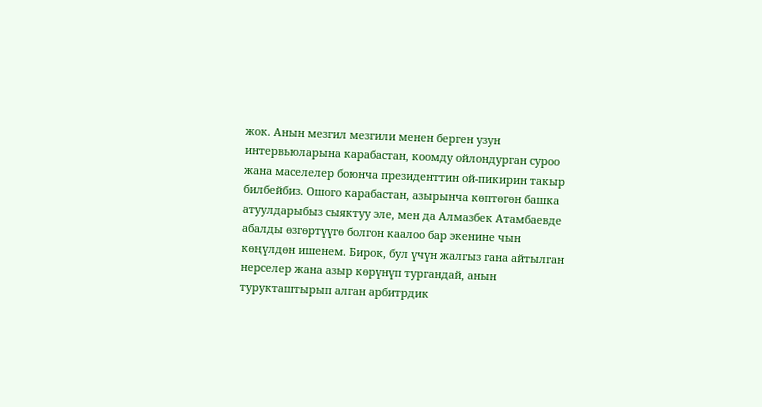жок. Анын мезгил мезгили менен берген узун интервьюларына карабастан, коомду ойлондурган суроо жана маселелер боюнча президенттин ой-пикирин такыр билбейбиз. Ошого карабастан, азырынча көптөгөн башка атуулдарыбыз сыяктуу эле, мен да Алмазбек Атамбаевде абалды өзгөртүүгө болгон каалоо бар экенине чын көңүлдөн ишенем. Бирок, бул үчүн жалгыз гана айтылган нерселер жана азыр көрүнүп тургандай, анын турукташтырып алган арбитрдик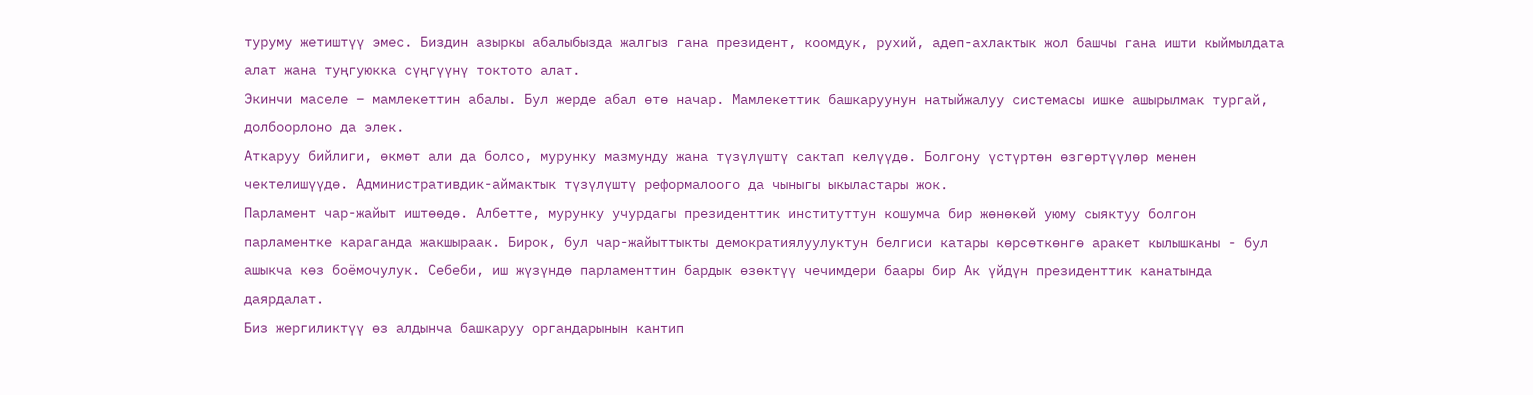туруму жетиштүү эмес. Биздин азыркы абалыбызда жалгыз гана президент, коомдук, рухий, адеп-ахлактык жол башчы гана ишти кыймылдата алат жана туңгуюкка сүңгүүнү токтото алат.
Экинчи маселе – мамлекеттин абалы. Бул жерде абал өтө начар. Мамлекеттик башкаруунун натыйжалуу системасы ишке ашырылмак тургай, долбоорлоно да элек.
Аткаруу бийлиги, өкмөт али да болсо, мурунку мазмунду жана түзүлүштү сактап келүүдө. Болгону үстүртөн өзгөртүүлөр менен чектелишүүдө. Административдик-аймактык түзүлүштү реформалоого да чыныгы ыкыластары жок.
Парламент чар-жайыт иштөөдө. Албетте, мурунку учурдагы президенттик институттун кошумча бир жөнөкөй уюму сыяктуу болгон парламентке караганда жакшыраак. Бирок, бул чар-жайыттыкты демократиялуулуктун белгиси катары көрсөткөнгө аракет кылышканы - бул ашыкча көз боёмочулук. Себеби, иш жүзүндө парламенттин бардык өзөктүү чечимдери баары бир Ак үйдүн президенттик канатында даярдалат.
Биз жергиликтүү өз алдынча башкаруу органдарынын кантип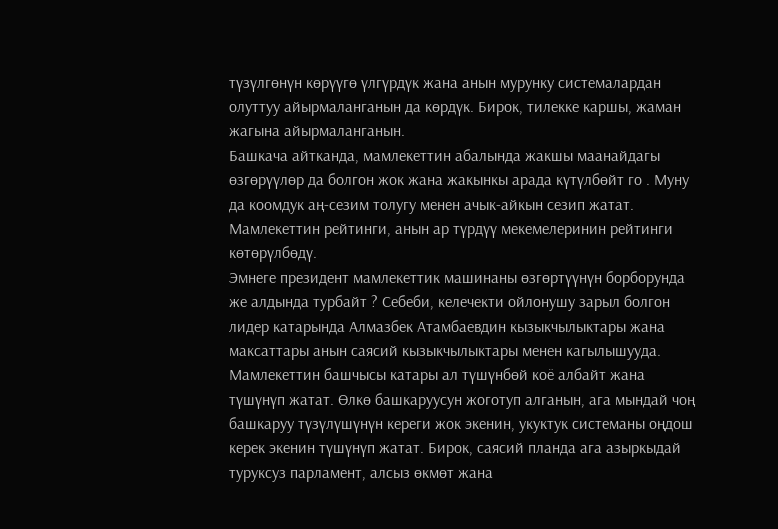түзүлгөнүн көрүүгө үлгүрдүк жана анын мурунку системалардан олуттуу айырмаланганын да көрдүк. Бирок, тилекке каршы, жаман жагына айырмаланганын.
Башкача айтканда, мамлекеттин абалында жакшы маанайдагы өзгөрүүлөр да болгон жок жана жакынкы арада күтүлбөйт го . Муну да коомдук аң-сезим толугу менен ачык-айкын сезип жатат. Мамлекеттин рейтинги, анын ар түрдүү мекемелеринин рейтинги көтөрүлбөдү.
Эмнеге президент мамлекеттик машинаны өзгөртүүнүн борборунда же алдында турбайт ? Себеби, келечекти ойлонушу зарыл болгон лидер катарында Алмазбек Атамбаевдин кызыкчылыктары жана максаттары анын саясий кызыкчылыктары менен кагылышууда. Мамлекеттин башчысы катары ал түшүнбөй коё албайт жана түшүнүп жатат. Өлкө башкаруусун жоготуп алганын, ага мындай чоң башкаруу түзүлүшүнүн кереги жок экенин, укуктук системаны оңдош керек экенин түшүнүп жатат. Бирок, саясий планда ага азыркыдай туруксуз парламент, алсыз өкмөт жана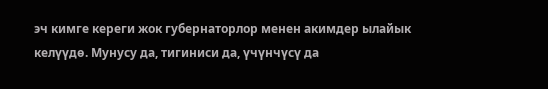эч кимге кереги жок губернаторлор менен акимдер ылайык келүүдө. Мунусу да, тигиниси да, үчүнчүсү да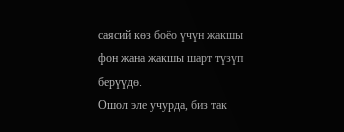саясий көз боёо үчүн жакшы фон жана жакшы шарт түзүп берүүдө.
Ошол эле учурда, биз так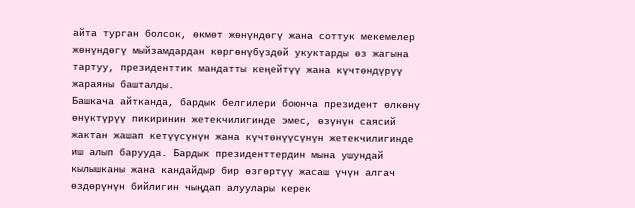айта турган болсок, өкмөт жөнүндөгү жана соттук мекемелер жөнүндөгү мыйзамдардан көргөнүбүздөй укуктарды өз жагына тартуу, президенттик мандатты кеңейтүү жана күчтөндүрүү жараяны башталды.
Башкача айтканда, бардык белгилери боюнча президент өлкөнү өнүктүрүү пикиринин жетекчилигинде эмес, өзүнүн саясий жактан жашап кетүүсүнүн жана күчтөнүүсүнүн жетекчилигинде иш алып барууда. Бардык президенттердин мына ушундай кылышканы жана кандайдыр бир өзгөртүү жасаш үчүн алгач өздөрүнүн бийлигин чыңдап алуулары керек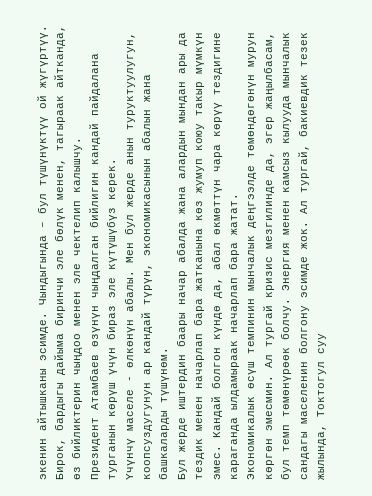экенин айтышканы эсимде. Чындыгында – бул түшүнүктүү ой жүгүртүү. Бирок, бардыгы дайыма биринчи эле бөлүк менен, тагыраак айтканда, өз бийликтерин чыңдоо менен эле чектелип калышчу.
Президент Атамбаев өзүнүн чыңдалган бийлигин кандай пайдалана турганын көрүш үчүн бираз эле күтүшүбүз керек.
Үчүнчү маселе - өлкөнүн абалы. Мен бул жерде анын туруктуулугун, коопсуздугунун ар кандай түрүн, экономикасынын абалын жана башкаларды түшүнөм.
Бул жерде иштердин баары начар абалда жана алардын мындан ары да тездик менен начарлап бара жатканына көз жумуп коюу такыр мүмкүн эмес. Кандай болгон күндө да, абал өкмөттүн чара көрүү тездигине караганда ылдамыраак начарлап бара жатат.
Экономикалык өсүш темпинин мынчалык деңгээлде төмөндөгөнүн мурун көргөн эмесмин. Ал тургай кризис мезгилинде да, эгер жаңылбасам, бул темп төмөнүрөөк болчу. Энергия менен камсыз кылууда мынчалык сандагы маселенин болгону эсимде жок. Ал тургай, бакиевдик тезек жылында, Токтогул суу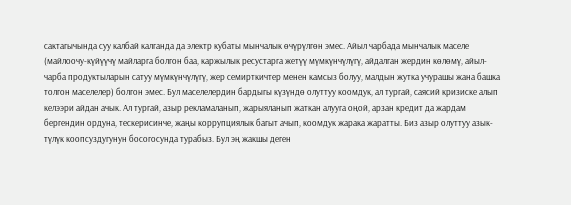сактагычында суу калбай калганда да электр кубаты мынчалык өчүрүлгөн эмес. Айыл чарбада мынчалык маселе (майлоочу-күйүүчү майларга болгон баа, каржылык ресустарга жетүү мүмкүнчүлүгү, айдалган жердин көлөмү, айыл-чарба продуктыларын сатуу мүмкүнчүлүгү, жер семирткичтер менен камсыз болуу, малдын жутка учурашы жана башка толгон маселелер) болгон эмес. Бул маселелердин бардыгы күзүндө олуттуу коомдук, ал тургай, саясий кризиске алып келээри айдан ачык. Ал тургай, азыр рекламаланып, жарыяланып жаткан алууга оңой, арзан кредит да жардам бергендин ордуна, тескерисинче, жаңы коррупциялык багыт ачып, коомдук жарака жаратты. Биз азыр олуттуу азык-түлүк коопсуздугунун босогосунда турабыз. Бул эң жакшы деген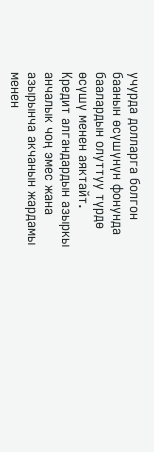учурда долларга болгон баанын өсүшүнүн фонунда баалардын олуттуу түрдө өсүшү менен аяктайт. Кредит алгандардын азыркы анчалык чоң эмес жана азырынча акчанын жардамы менен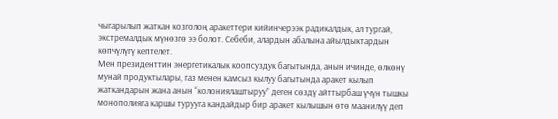чыгарылып жаткан козголоң аракеттери кийинчерээк радикалдык, ал тургай, экстремалдык мүнөзгө ээ болот. Себеби, алардын абалына айылдыктардын көпчүлүгү кептелет.
Мен президенттин энергетикалык коопсуздук багытында, анын ичинде, өлкөнү мунай продуктылары, газ менен камсыз кылуу багытында аракет кылып жаткандарын жана анын “колониялаштыруу” деген сөздү айттырбаш үчүн тышкы монополияга каршы турууга кандайдыр бир аракет кылышын өтө маанилүү деп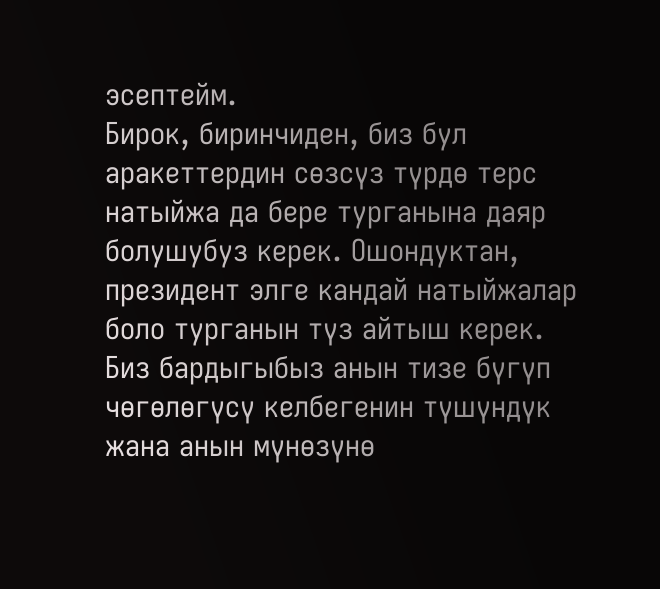эсептейм.
Бирок, биринчиден, биз бул аракеттердин сөзсүз түрдө терс натыйжа да бере турганына даяр болушубуз керек. Ошондуктан, президент элге кандай натыйжалар боло турганын түз айтыш керек. Биз бардыгыбыз анын тизе бүгүп чөгөлөгүсү келбегенин түшүндүк жана анын мүнөзүнө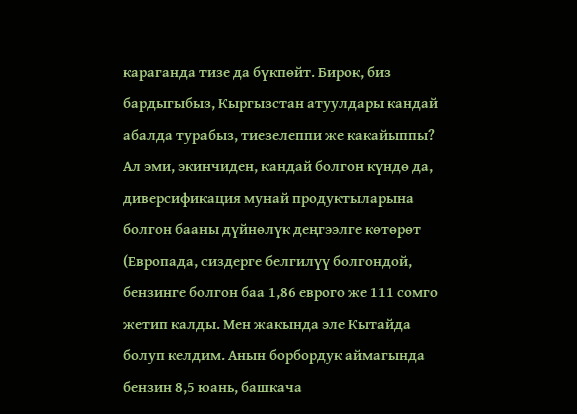караганда тизе да бүкпөйт. Бирок, биз бардыгыбыз, Кыргызстан атуулдары кандай абалда турабыз, тиезелеппи же какайыппы? Ал эми, экинчиден, кандай болгон күндө да, диверсификация мунай продуктыларына болгон бааны дүйнөлүк деңгээлге көтөрөт (Европада, сиздерге белгилүү болгондой, бензинге болгон баа 1,86 еврого же 111 сомго жетип калды. Мен жакында эле Кытайда болуп келдим. Анын борбордук аймагында бензин 8,5 юань, башкача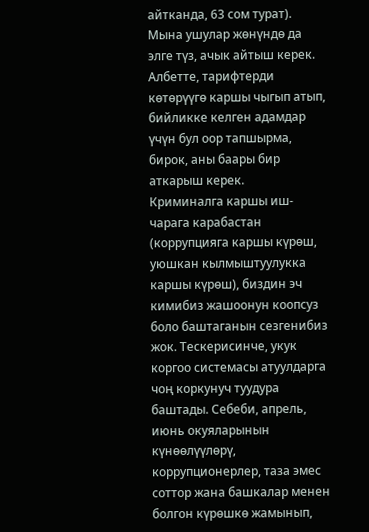айтканда, 63 сом турат). Мына ушулар жөнүндө да элге түз, ачык айтыш керек. Албетте, тарифтерди көтөрүүгө каршы чыгып атып, бийликке келген адамдар үчүн бул оор тапшырма, бирок, аны баары бир аткарыш керек.
Криминалга каршы иш-чарага карабастан (коррупцияга каршы күрөш, уюшкан кылмыштуулукка каршы күрөш), биздин эч кимибиз жашоонун коопсуз боло баштаганын сезгенибиз жок. Тескерисинче, укук коргоо системасы атуулдарга чоң коркунуч туудура баштады. Себеби, апрель, июнь окуяларынын күнөөлүүлөрү, коррупционерлер, таза эмес соттор жана башкалар менен болгон күрөшкө жамынып,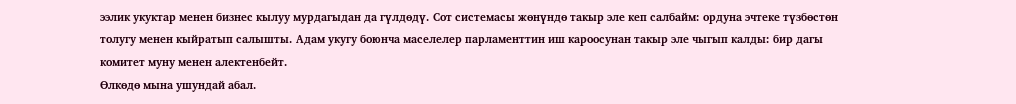ээлик укуктар менен бизнес кылуу мурдагыдан да гүлдөдү. Сот системасы жөнүндө такыр эле кеп салбайм: ордуна эчтеке түзбөстөн толугу менен кыйратып салышты. Адам укугу боюнча маселелер парламенттин иш кароосунан такыр эле чыгып калды: бир дагы комитет муну менен алектенбейт.
Өлкөдө мына ушундай абал.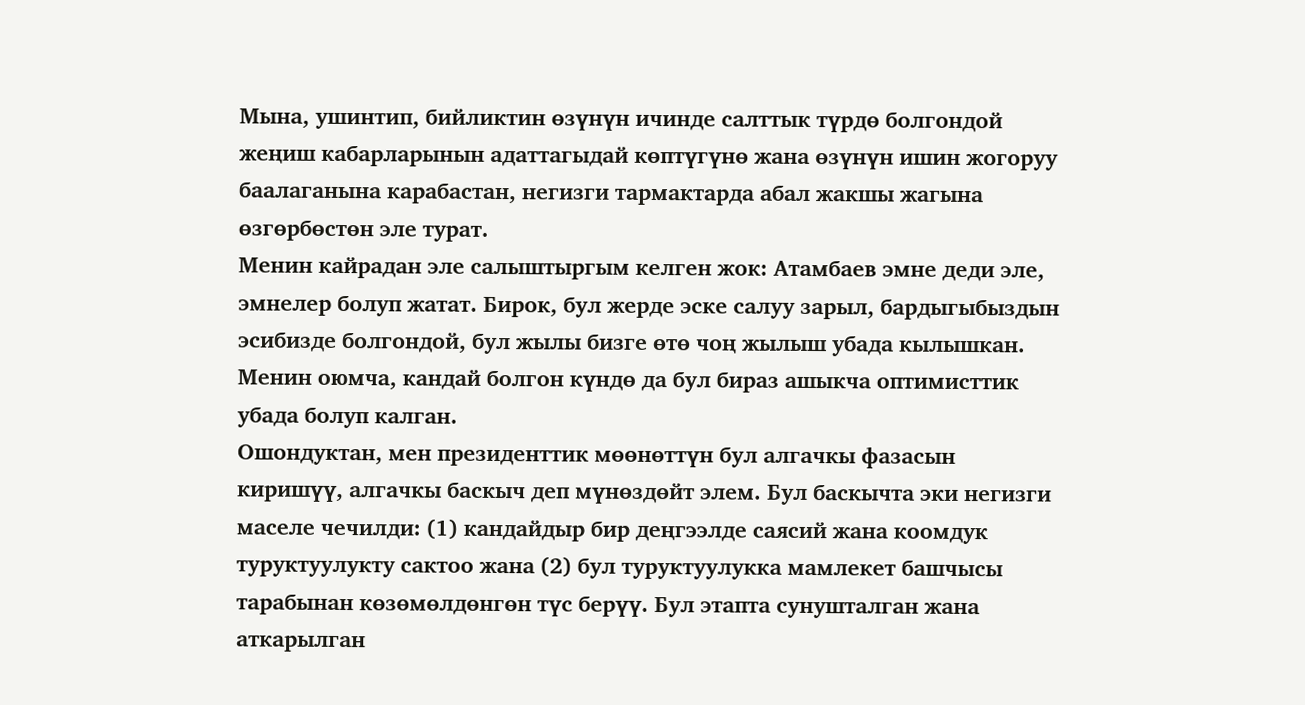Мына, ушинтип, бийликтин өзүнүн ичинде салттык түрдө болгондой жеңиш кабарларынын адаттагыдай көптүгүнө жана өзүнүн ишин жогоруу баалаганына карабастан, негизги тармактарда абал жакшы жагына өзгөрбөстөн эле турат.
Менин кайрадан эле салыштыргым келген жок: Атамбаев эмне деди эле, эмнелер болуп жатат. Бирок, бул жерде эске салуу зарыл, бардыгыбыздын эсибизде болгондой, бул жылы бизге өтө чоң жылыш убада кылышкан. Менин оюмча, кандай болгон күндө да бул бираз ашыкча оптимисттик убада болуп калган.
Ошондуктан, мен президенттик мөөнөттүн бул алгачкы фазасын киришүү, алгачкы баскыч деп мүнөздөйт элем. Бул баскычта эки негизги маселе чечилди: (1) кандайдыр бир деңгээлде саясий жана коомдук туруктуулукту сактоо жана (2) бул туруктуулукка мамлекет башчысы тарабынан көзөмөлдөнгөн түс берүү. Бул этапта сунушталган жана аткарылган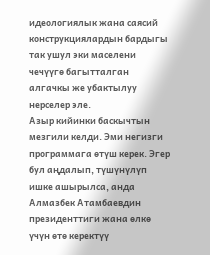идеологиялык жана саясий конструкциялардын бардыгы так ушул эки маселени чечүүгө багытталган алгачкы же убактылуу нерселер эле.
Азыр кийинки баскычтын мезгили келди. Эми негизги программага өтүш керек. Эгер бул аңдалып, түшүнүлүп ишке ашырылса, анда Алмазбек Атамбаевдин президенттиги жана өлкө үчүн өтө керектүү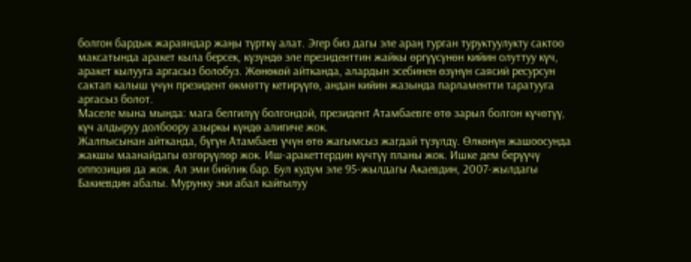болгон бардык жараяндар жаңы түрткү алат. Эгер биз дагы эле араң турган туруктуулукту сактоо максатында аракет кыла берсек, күзүндө эле президенттин жайкы өргүүсүнөн кийин олуттуу күч, аракет кылууга аргасыз болобуз. Жөнөкөй айтканда, алардын эсебинен өзүнүн саясий ресурсун сактап калыш үчүн президент өкмөттү кетирүүгө, андан кийин жазында парламентти таратууга аргасыз болот.
Маселе мына мында: мага белгилүү болгондой, президент Атамбаевге өтө зарыл болгон күчөтүү, күч алдыруу долбоору азыркы күндө алигиче жок.
Жалпысынан айтканда, бүгүн Атамбаев үчүн өтө жагымсыз жагдай түзүлдү. Өлкөнүн жашоосунда жакшы маанайдагы өзгөрүүлөр жок. Иш-аракеттердин күчтүү планы жок. Ишке дем берүүчү оппозиция да жок. Ал эми бийлик бар. Бул кудум эле 95-жылдагы Акаевдин, 2007-жылдагы Бакиевдин абалы. Мурунку эки абал кайгылуу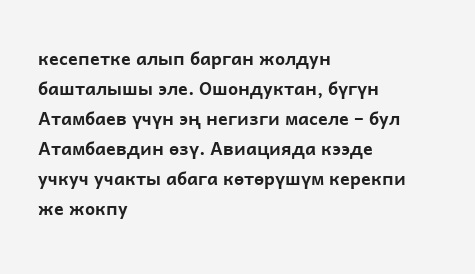кесепетке алып барган жолдун башталышы эле. Ошондуктан, бүгүн Атамбаев үчүн эң негизги маселе – бул Атамбаевдин өзү. Авиацияда кээде учкуч учакты абага көтөрүшүм керекпи же жокпу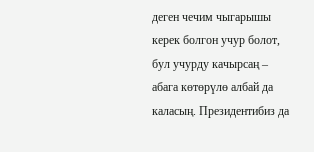деген чечим чыгарышы керек болгон учур болот, бул учурду качырсаң – абага көтөрүлө албай да каласың. Президентибиз да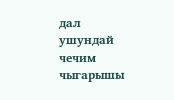дал ушундай чечим чыгарышы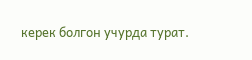керек болгон учурда турат.